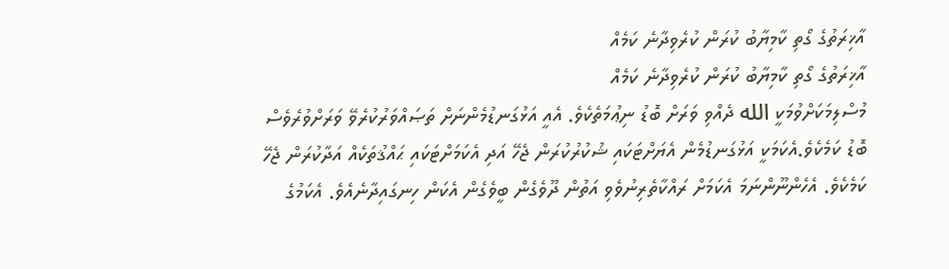އާޚިރަތުގެ ގޯތި ކާމިޔާބު ކުރަން ކުރެވިދާނެ ކަމެއް
އާޚިރަތުގެ ގޯތި ކާމިޔާބު ކުރަން ކުރެވިދާނެ ކަމެއް
މުސްލިމަކަށްވުމަކީ الله ދެއްވި ވަރަށް ބޮޑު ނިޢުމަތެކެވެ. އެއީ އަޅުގަނޑުމެންނަށް ތަޞައްވަރުކުރެވޭ ވަރަށްވުރެވެސް ބޮޑު ކަމެކެވެ.އެކަމަކީ އަޅުގަނޑުމެން އެޔަށްޓަކައި ޝުކުރުކުރަން ޖެހޭ އަދި އެކަމަށްޓަކައި ޙައްޤުތަކެއް އަދާކުރަން ޖެހޭ ކަމެކެވެ. އެހެންނޫންނަމަ އެކަމަށް ރައްކާތެރިނުވެވި އަތުން ދޫވެގެން ބީވެގެން އެކަން ހިނގައިދާނެއެވެ. އެކަމުގެ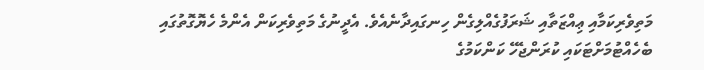މަތިވެރިކަމާއި ޢިއްޒަތާއި ޝަރަފުގެއްލިގެން ހިނގައިދާނެއެވެ. އެދީނުގެ މަތިވެރިކަން އެންމެ ހެޔޮގޮތުގައި ބެހެއްޓުމަށްޓަކައި ކުރަންޖެހޭ ކަންކަމުގެ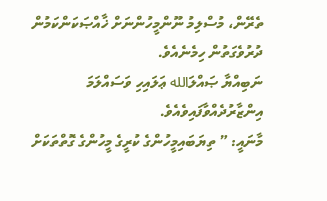ތެރޭން، މުސްލިމު ނޫންމީހުންނަށް ޚާއްޞަކަންކަމުން ދުރުވެގަތުން ހިމެނެއެވެ.
ނަބިއްޔާ ޞައްލަالله ޢަލައިހި ވަސައްލަމަ އިންޒާރުދެއްވާފައިވެއެވެ.
މާނައީ: ” ތިޔަބައިމީހުންގެ ކުރީގެ މީހުންގެ ގޮތްތަކަށް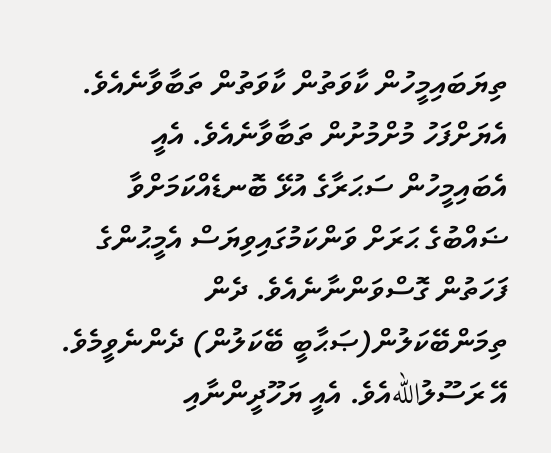ތިޔަބައިމީހުން ކާވަތުން ކާވަތުން ތަބާވާނެއެވެ. އެޔަށްފަހު މުށްމުށުން ތަބާވާނެއެވެ. އެއީ އެބައިމީހުން ސަޙަރާގެ އުޅޭ ބޮނޑެއްކަމަށްވާ ޟައްބުގެ ޙަރަށް ވަންކަމުގައިވިޔަސް އެމީޙުންގެ ފަހަތުން ގޮސްވަންނާނެއެވެ. ދެން ތިމަންބޭކަލުން(ޞަޙާބީ ބޭކަލުން) ދެންނެވީމެވެ. އޭ ރަސޫލުاللهއެވެ. އެއީ ޔަހޫދީންނާއި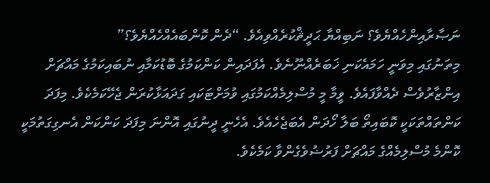ނަޞާރާއިންހެއްޔެވެ؟ ނަބިއްޔާ ޙަދީޘްކުރެއްވިއެވެ. “ދެން ކޮންބައެއްހެއްޔެވެ؟”
މިތަނުގައި މިވަނީ ހަމައެކަނި ޚަބަރެއްނޫނެވެ. އެފަދައިން ކަންކަމުގެ ބޮޑުކަމާއި ނުބައިކަމުގެ މައްޗަށް އިންޒާރުވެސް ދެއްވާފައެވެ. ވީމާ މީ މުސްލިމެއްކަމުގައި ވުމަށްޓަކައި ގަދައަޅާކުރަން ޖެހޭކަމެކެވެ. މިފަދަ ކަންތައްތަކަކީ ކޮބައިތޯ ބަލާ ހޯދަން އެބަޖެހެއެވެ. އެހެނީ ދީނުގައި އޮންނަ މިފަދަ ކަންކަން އެނގިގަތުމަކީ ކޮންމެ މުސްލިމެއްގެ މައްޗަށް ފަރުޟުވެގެންވާ ކަމެކެވެ.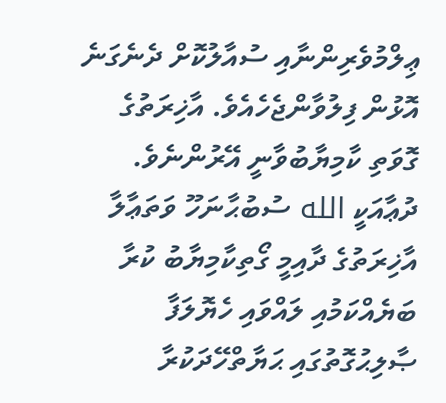ޢިލްމުވެރިންނާއި ސުއާލުކޮށް ދެނެގަނެ އޮޅުން ފިލުވާންޖެހެއެވެ. އާޚިރަތުގެ ގޮވަތި ކާމިޔާބުވާނީ އޭރުންނެވެ.
ދުޢާއަކީ الله ސުބުޙާނަހޫ ވަތަޢާލާ އާޚިރަތުގެ ދާއިމީ ގޯތިކާމިޔާބު ކުރާ ބަޔެއްކަމުއި ލައްވައި ހެޔޮލަފާ ޞާލިޙުގޮތުގައި ޙަޔާތްހޭދަކުރާ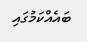ބައެއްކަމުގައި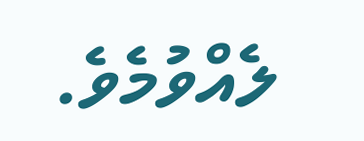ލެއްވުމެވެ.